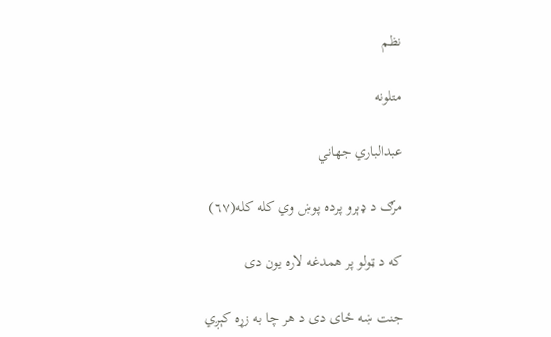نظم

متلونه

عبدالباري جهاني

مرګ د ډېرو پرده پوښ وي كله كله(٦۷)

كه د ټولو پر همدغه لاره يون دى

جنت ښه ځاى دى د هر چا به زړه كېږي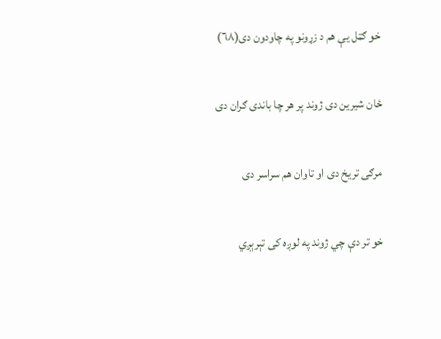خو ګټل يې هم د زړونو په چاودون دى(٦۸)

ځان شيرين دى ژوند پر هر چا باندى ګران دى

مرګى تريخ دى او تاوان هم سراسر دى

خو تر دې چي ژوند په لوږه كى تېرېږي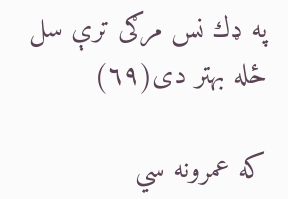په ډك نس مرګى ترې سل ځله بهتر دى(٦۹)

كه عمرونه سي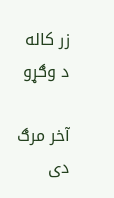زر كاله د وګړو

آخر مرګ دى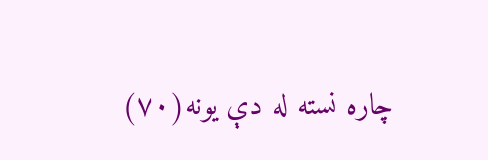چاره نسته له دې يونه(۷۰)